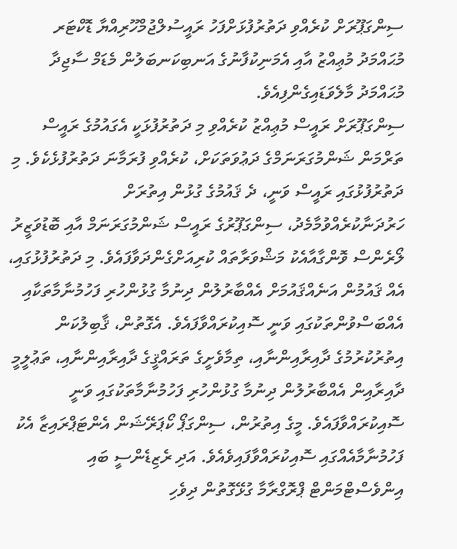ސިންގަޕޫރަށް ކުރެއްވި ދަތުރުފުޅަށްފަހު ރައީސުލްޖުމްހޫރިއްޔާ ޑޮކްޓަރ މުޙައްމަދު މުޢިއްޒު އާއި އެމަނިކުފާނުގެ އަނބިކަނބަލުން މެޑަމް ސާޖިދާ މުޙައްމަދު މާލެވަޑައިގެންފިއެވެ.
ސިންގަޕޫރަށް ރައީސް މުޢިއްޒު ކުރެއްވި މި ދަތުރުފުޅަކީ އެގައުމުގެ ރައީސް ތަރްމަން ޝަންމުގަރަނަމްގެ ދަޢުވަތަކަށް، ކުރެއްވި ފުރަމާނަ ދަތުރުފުޅެކެވެ. މި ދަތުރުފުޅުގައި ރައީސް ވަނީ، ދެ ޤައުމުގެ ގުޅުން އިތުރަށް ހަރުދަނާކުރެއްވުމާމެދު، ސިންގަޕޫރުގެ ރައީސް ޝަންމުގަރަނަމް އާއި ބޮޑުވަޒީރު ލޯރެންސް ވޮންގާއާއެކު މަޝްވަރާތައް ކުރިއަށްގެންދަވާފައެވެ. މި ދަތުރުފުޅުގައި، އެއް ޤައުމުން އަނެއްޤައުމަށް އެއްބާރުލުން ދިނުމާ ގުޅުންހުރި ފަހުމުނާމާތަކާއި އެއްބަސްވުންތަކުގައި ވަނީ ސޮއިކުރައްވާފައެވެ. އެގޮތުން، ޤާބިލުކަން އިތުރުކުރުމުގެ ދާއިރާއިންނާއި، ތިމާވެށީގެ ތަރައްޤީގެ ދާއިރާއިންނާއި، ތަޢުލީމީ ދާއިރާއިން އެއްބާރުލުން ދިނުމާ ގުޅުންހުރި ފަހުމުނާމާތަކުގައި ވަނީ ސޮއިކުރައްވާފައެވެ. މީގެ އިތުރުން، ސިންގަޕޯ ކޯޕަރޭޝަން އެންޓަޕްރައިޒާ އެކު ފަހުމުނާމާއެއްގައި ސޮއިކުރައްވާފައިވެއެވެ. އަދި ރެޒިޑެންސީ ބައި އިންވެސްޓްމަންޓް ޕްރޮގްރާމާ ގުޅޭގޮތުން ދިވެހި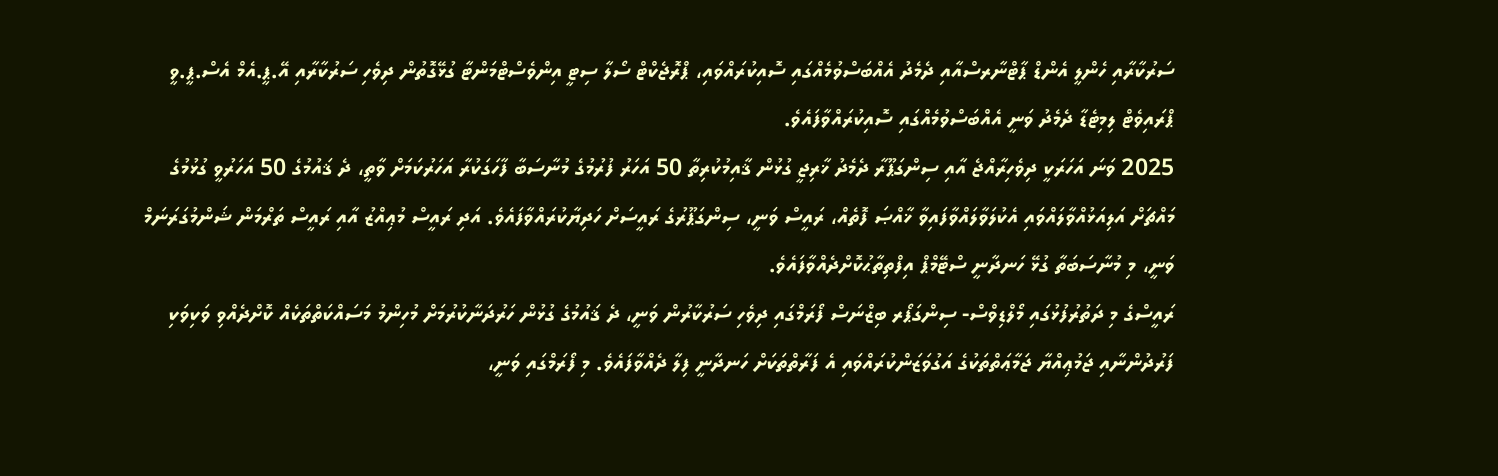ސަރުކާރާއި ހެންލީ އެންޑް ޕާޓްނާރސްއާއި ދެމެދު އެއްބަސްވުމެއްގައި ސޮއިކުރައްވައި، ޕްރޮޖެކްޓް ސޯލާ ސިޓީ އިންވެސްޓްމަންޓާ ގުޅޭގޮތުން ދިވެހި ސަރުކާރާއި އޭ.ޕީ.އެމް އެސް.ޕީ.ވީ ޕްރައިވެޓް ލިމިޓެޑާ ދެމެދު ވަނީ އެއްބަސްވުމެއްގައި ސޮއިކުރައްވާފައެވެ.
2025 ވަނަ އަހަރަކީ ދިވެހިރާއްޖެ އާއި ސިންގަޕޫރާ ދެމެދު ޚާރިޖީ ގުޅުން ޤާއިމުކުރިތާ 50 އަހަރު ފުރުމުގެ މުނާސަބާ ފާހަގަކުރާ އަހަރުކަމަށް ވާތީ، ދެ ޤައުމުގެ 50 އަހަރުވީ ގުޅުމުގެ މައްޗަށް އަލިއަޅުއްވާލައްވައި އެކުލަވާލައްވާފައިވާ ޚާއްޞަ ފޮތެއް، ރައީސް ވަނީ، ސިންގަޕޫރުގެ ރައީސަށް ހަދިޔާކުރައްވާފައެވެ. އަދި ރައީސް މުޢިއްޒު އާއި ރައީސް ތަރްމަން ޝަންމުގަރަނަމް ވަނީ، މި މުނާސަބަތާ ގުޅޭ ހަނދާނީ ސްޓޭމްޕް އިފްތިތާޙުކޮށްދެއްވާފައެވެ.
ރައީސްގެ މި ދަތުރުފުޅުގައި މޯލްޑިވްސް- ސިންގަޕޯރ ބިޒްނަސް ފޯރަމްގައި ދިވެހި ސަރުކާރުން ވަނީ، ދެ ޤައުމުގެ ގުޅުން ހަރުދަނާކުރުމަށް މުހިންމު މަސައްކަތްތަކެއް ކޮށްދެއްވި ވަކިވަކި ފަރުދުންނާއި ޖަމުޢިއްޔާ ޖަމާޢަތްތަކުގެ އަގުވަޒަންކުރައްވައި އެ ފަރާތްތަކަށް ހަނދާނީ ފިލާ ދެއްވާފައެވެ. މި ފޯރަމްގައި ވަނީ،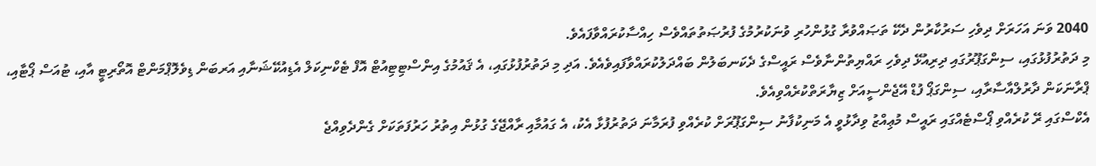2040 ވަނަ އަހަރަށް ދިވެހި ސަރުކާރުން ދެކޭ ތަޞައްވުރާ ގުޅުންހުރި ވުނަކުރުމުގެ ފުރުޞަތުތައްވެސް ހިއްސާކުރައްވާފައެވެ.
މި ދަތުރުފުޅުގައި، ސިންގަޕޫރުގައި ދިރިއުޅޭ ދިވެހި ރައްޔިތުންނާވެސް ރައީސްގެ ދެކަނބަލުން ބައްދަލުކުރައްވާފައިވެއެވެ. އަދި މި ދަތުރުފުޅުގައި، އެ ޤައުމުގެ އިންސްޓިޓިއުޓް އޮފް ޓެކްނިކަލް އެޑިއުކޭޝަނާއި އަރބަން ޑިވެލޮޕްމަންޓް އޮތޯރިޓީ އާއި، ޓުއަސް ޕޯޓާއި، ޕްރާނަކަން ދާރުލްއާސާރާއި، ސިންގަޕޯ ފުޑް އޭޖެންސީއަށް ޒިޔާރަތްކުރެއްވިއެވެ.
އެކްސްގައި ރޭ ކުރެއްވި ޕޯސްޓެއްގައި ރައީސް މުޢިއްޒު ވިދާޅުވީ އެ މަނިކުފާނު ސިންގަޕޫރަށް ކުރެއްވި ފުރަމާނަ ދަތުރުފުޅާ އެކު، އެ ގައުމާއި ރާއްޖޭގެ ގުޅުން އިތުރު ހަރުފަތަކަށް ގެންދެވިއްޖެ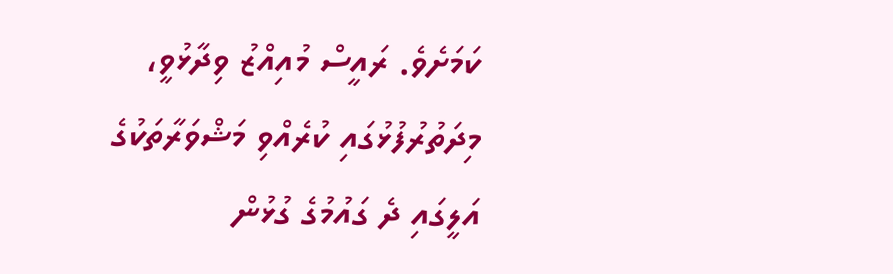ކަމަށެވެ. ރައީސް މުއިއްޒު ވިދާޅުވީ، މިދަތުރުފުޅުގައި ކުރެއްވި މަޝްވަރާތަކުގެ އަލީގައި ދެ ގައުމުގެ ގުޅުން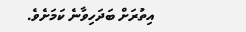އިތުރަށް ބަދަހިވާނެ ކަމަށެވެ.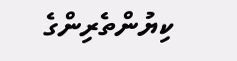ކިޔުންތެރިންގެ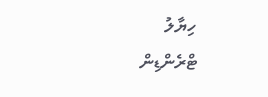ހިޔާލު
ޓްރެންޑިން